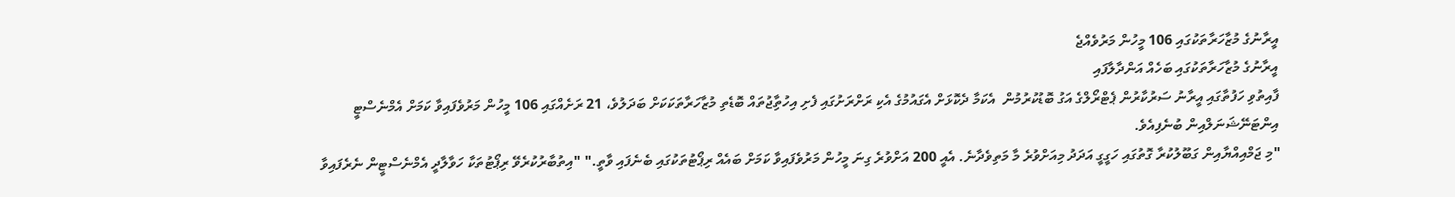އީރާނުގެ މުޒާހަރާތަކުގައި 106 މީހުން މަރުވެއްޖެ
އީރާނުގެ މުޒާހަރާތަކުގައި ބަހެއް އަންދާލާފައި
ފާއިތުވި ހަފުތާގައި އީރާނު ސަރުކާރުން ޕެޓްރޯލްގެ އަގު ބޮޑުކުރުމުން  އެކަމާ ދެކޮޅަށް އެގައުމުގެ އެކި ރަށްރަށުގައި ފެށި އިހުތިާޖުތައް ބޮޑެތި މުޒާހަރާތަކަކަށް ބަދަލުވެ، 21 ރަށެއްގައި 106 މީހުން މަރުވެފައިވާ ކަމަށް އެމްނެސްޓީ އިންޓަނޭޝަނަލްއިން ބުނެފިއެވެ.
"މި ޖަމްއިއްޔާއިން ގަބޫލުކުރާ ގޮތުގައި ހަގީގީ އަދަދު މިއަށްވުރެ މާ މަތިވެދާނެ. އެއީ 200 އަށްވުރެ ގިނަ މީހުން މަރުވެފައިވާ ކަމަށް ބައެއް ރިޕޯޓުތަކުގައި ބެނެފައި ވާތީ." "އިތުބާރުކުރެވޭ ރިޕޯޓުތަކާ ހަވާލާދީ އެމްނެސްޓީން ނެރެފައިވާ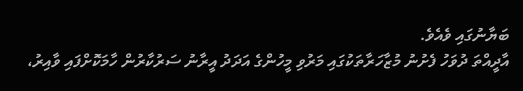ބަޔާނުގައި ވެއެވެ.
އާދީއްތަ ދުވަހު ފެށުނު މުޒާހަރާތަކުގައި މަރުވި މީހުންގެ އަދަދު އީރާނު ސަރުކާރުން ހާމަކޮށްފައި ވާއިރު،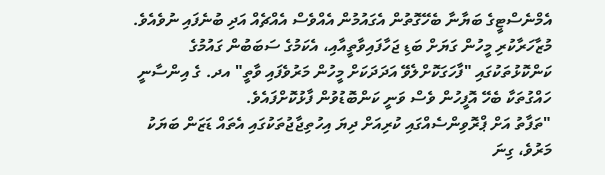އެމްނެސްޓީގެ ބަޔާނާ ބެހޭގޮތުން އެގައުމުން އެއްވެސް އެއްޗެއް އަދި ބުނެފައި ނުވެއެވެ.
މުޒާހަރާކުރި މީހުން ގަޔަށް ބަޑި ޖަހާފައިވާތީއާއި، އެކަމުގެ ސަބަބުން ގައުމުގެ ކަންކޮޅުތަކުގައި "ފާހަގަކޮށްލެވޭ އަދަދަކަށް މީހުން މަރުވެފައި ވާތީ" އދ. ގެ އިންސާނީ ހައްގުތަކާ ބެހޭ އޮފީހުން ވެސް ވަނީ ކަންބޮޑުވުން ފާޅުކޮށްފައެވެ.
"ތަފާތު އަށް ޕްރޮވިންސެއްގައި ކުރިއަށް ދިޔަ އިހުތިޖާޖުތަކުގައި އެތައް ޑަޒަން ބަޔަކު މަރުވެ، ގިނަ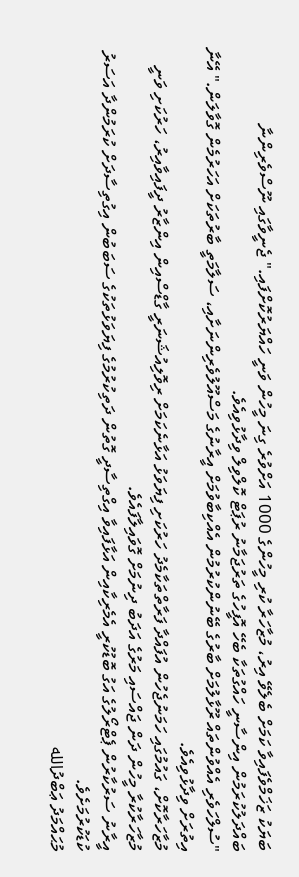ބަޔަކު ޒަޚަމްވެފައިވާ ކަމަށް ބެލެވޭ އިރު، މުޒާހަރާ ކުރި މީހުންގެ 1000 އަށްވުރެ ގިނަ މީހުން ވަނީ ހައްޔަރުކޮށްފައި." ޖެނީވާގައި ނޫސްވެރިންނާ ބައްދަލުކުރަމުން އިންސާނީ ހައްގުތަކާ ބެހޭ އޮފީހުގެ ތަރުޖަމާނު ރުޕަޓް ކޮލްވިލް ވިދާޅުވިއެވެ.
"ސުލްހަވެރި އެއްވުންތައް ރޫޅާލުމަށް ބާރުގެ ބޭނުންކުރުމުން އެއްކިބާވުމަށް އީރާނުގެ މަސްއޫލުވެރިންނަށާއި، ސަލާމަތީ ބާރުތަކަށް އަހަރުމެން ގޮވާލަން." އޭނާ އިތުރަށް ވިދާޅުވިއެވެ.
މުޒާހަރާކޮށް، ގައުމުގައި ހަމަނުޖެހުން އުފައްދާ ފަރާތްތަކާމެދު ހަރުކަށި ފިޔަވަޅު އަޅާނެކަމަށް ރިވޮލިއުޝަނަރީ ގާޑްސްއިން އިންޒާރު ދީފައިވާއިރު، ހަރުކަށި ވަނީ މުޒާހަރާކުރާ މީހުން ދަން ޖައްސައި މަރުގެ އަދަބު ދިނުމަށް ގޮވައިލާފައެވެ.
އީރާނު ސަރުކާރުން ޕެޓްރޯލުގެ އަގު ބޮޑުކުރީ އެމެރިކާއިން އަޅާފައިވާ އިގްތިސާދީ ގޮތުން ދަތިކުރުމުގެ ފިޔަވަޅުތަކުގެ ސަބަބުން އިގުތިސާދަށް ކުރަމުންދާ އަސަރު ކުޑަކުރުމަށެވެ.
މުޙައްމަދު ޢަބްދުالله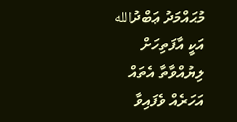މުޙައްމަދު ޢަބްދުالله އަކީ އާފަތިހަށް ލިޔުއްވާތާ އެތައް އަހަރެއް ވެފައިވާ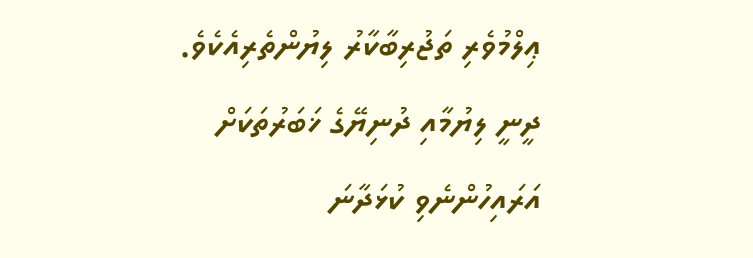ޢިލްމުވެރި ތަޖުރިބާކާރު ލިޔުންތެރިއެކެވެ. ދީނީ ލިޔުމާއި ދުނިޔޭގެ ޚަބަރުތަކަށް އަރައިހުންނެވި ކުޅަދާނަ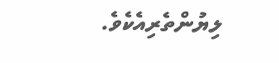ލިޔުންތެރިއެކެވެ.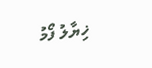ޚިޔާލު ފޯމު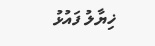ޚިޔާލު ފައުޅު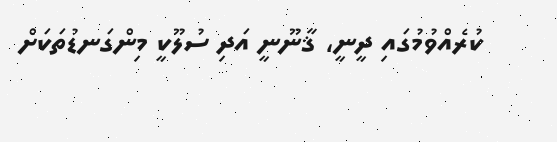ކުރެއްވުމުގައި ދީނީ، ޤާނޫނީ އަދި ސުލޫކީ މިންގަނޑުތަކަށް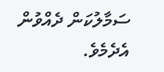ސަމާލުކަން ދެއްވުން އެދެމެވެ.